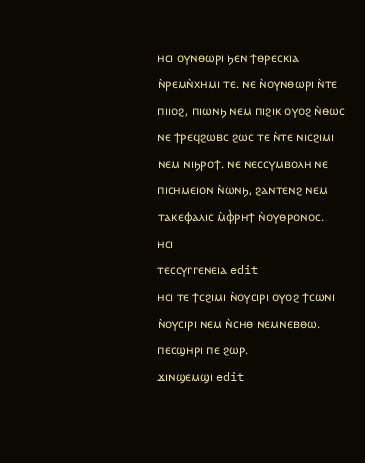ⲏⲥⲓ ⲟⲩⲛⲑⲱⲣⲓ ϧⲉⲛ ϯⲑⲣⲉⲥⲕⲓⲁ ⲛ̀ⲣⲉⲙⲛ̀ⲭⲏⲙⲓ ⲧⲉ. ⲛⲉ ⲛ̀ⲟⲩⲛⲑⲱⲣⲓ ⲛ̀ⲧⲉ ⲡⲓⲓⲟϩ, ⲡⲓⲱⲛϧ ⲛⲉⲙ ⲡⲓϩⲓⲕ ⲟⲩⲟϩ ⲛ̀ⲑⲱⲥ ⲛⲉ ϯⲣⲉϥϩⲱⲃⲥ ϩⲱⲥ ⲧⲉ ⲛ̀ⲧⲉ ⲛⲓⲥϩⲓⲙⲓ ⲛⲉⲙ ⲛⲓϧⲣⲟϯ. ⲛⲉ ⲛⲉⲥⲥⲩⲙⲃⲟⲗⲏ ⲛⲉ ⲡⲓⲥⲏⲙⲉⲓⲟⲛ ⲛ̀ⲱⲛϧ, ϩⲁⲛⲧⲉⲛϩ ⲛⲉⲙ ⲧⲁⲕⲉⲫⲁⲗⲓⲥ ⲙ̀ⲫ̀ⲣⲏϯ ⲛ̀ⲟⲩⲑⲣⲟⲛⲟⲥ.
ⲏⲥⲓ
ⲧⲉⲥⲥⲩⲅⲅⲉⲛⲉⲓⲁ edit
ⲏⲥⲓ ⲧⲉ ϯⲥϩⲓⲙⲓ ⲛ̀ⲟⲩⲥⲓⲣⲓ ⲟⲩⲟϩ ϯⲥⲱⲛⲓ ⲛ̀ⲟⲩⲥⲓⲣⲓ ⲛⲉⲙ ⲛ̀ⲥⲏⲑ ⲛⲉⲙⲛⲉⲃⲑⲱ. ⲡⲉⲥϣⲏⲣⲓ ⲡⲉ ϩⲱⲣ.
ϫⲓⲛϣⲉⲙϣⲓ edit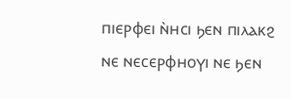ⲡⲓⲉⲣⲫⲉⲓ ⲛ̀ⲏⲥⲓ ϧⲉⲛ ⲡⲓⲗⲁⲕϩ
ⲛⲉ ⲛⲉⲥⲉⲣⲫⲏⲟⲩⲓ ⲛⲉ ϧⲉⲛ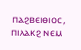ⲡⲁϩⲃⲉⲓⲑⲓⲟⲥ, ⲡⲓⲗⲁⲕϩ ⲛⲉⲙ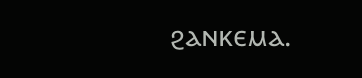ϩⲁⲛⲕⲉⲙⲁ.